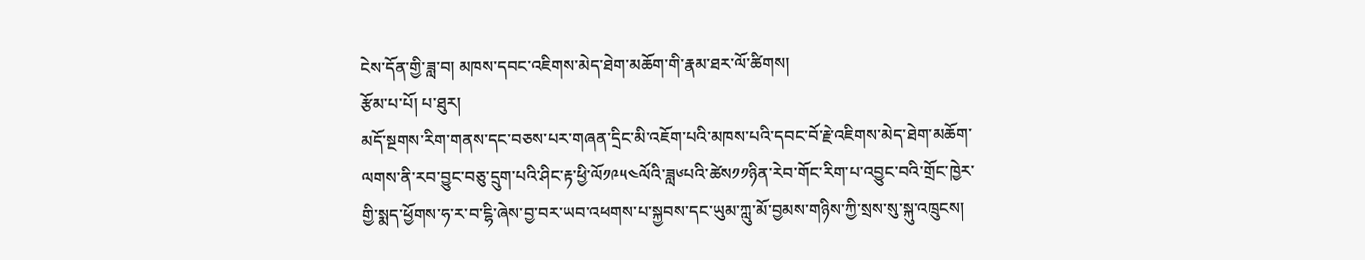ངེས་དོན་གྱི་ཟླ་བ། མཁས་དབང་འཇིགས་མེད་ཐེག་མཆོག་གི་རྣམ་ཐར་ལོ་ཚིགས།
རྩོམ་པ་པོ། པ་ཐུར།
མདོ་སྔགས་རིག་གནས་དང་བཅས་པར་གཞན་དྲིང་མི་འཇོག་པའི་མཁས་པའི་དབང་བོ་རྗེ་འཇིགས་མེད་ཐེག་མཆོག་ལགས་ནི་རབ་བྱུང་བཅུ་དྲུག་པའི་ཤིང་རྟ་ཕྱི་ལོ༡༩༥༤ལོའི་ཟླ༦པའི་ཚེས༡༡ཉིན་རེབ་གོང་རིག་པ་འབྱུང་བའི་གྲོང་ཁྱེར་གྱི་སྨད་ཕྱོགས་ཧ་ར་བ་ངྷི་ཞེས་བྱ་བར་ཡབ་འཕགས་པ་སྐྱབས་དང་ཡུམ་ཀླུ་མོ་བྱམས་གཉིས་ཀྱི་སྲས་སུ་སྐུ་འཁྲུངས།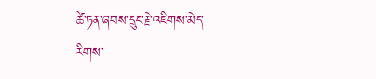ཚེ་ཏན་ཞབས་དྲུང་རྗེ་འཇིགས་མེད་རིགས་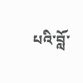པའི་བློ་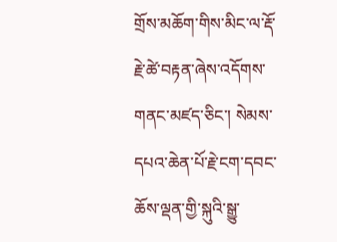གྲོས་མཆོག་གིས་མིང་ལ་རྡོ་རྗེ་ཚེ་བརྟན་ཞེས་འདོགས་གནང་མཛད་ཅིང་། སེམས་དཔའ་ཆེན་པོ་རྗེ་ངག་དབང་ཆོས་ལྡན་གྱི་སྐུའི་སྒྱུ་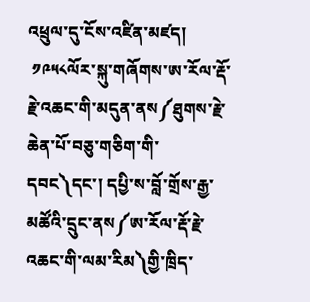འཕྲུལ་དུ་ངོས་འཛིན་མཛད།
 ༡༩༥༨ལོར་སྐུ་གཞོགས་ཨ་རོལ་རྡོ་རྗེ་འཆང་གི་མདུན་ནས༼ཐུགས་རྗེ་ཆེན་པོ་བཅུ་གཅིག་གི་དབང༽དང་། དཔྱི་ས་བློ་གྲོས་རྒྱ་མཚོའི་དྲུང་ནས༼ཨ་རོལ་རྡོ་རྗེ་འཆང་གི་ལམ་རིམ༽གྱི་ཁྲིད་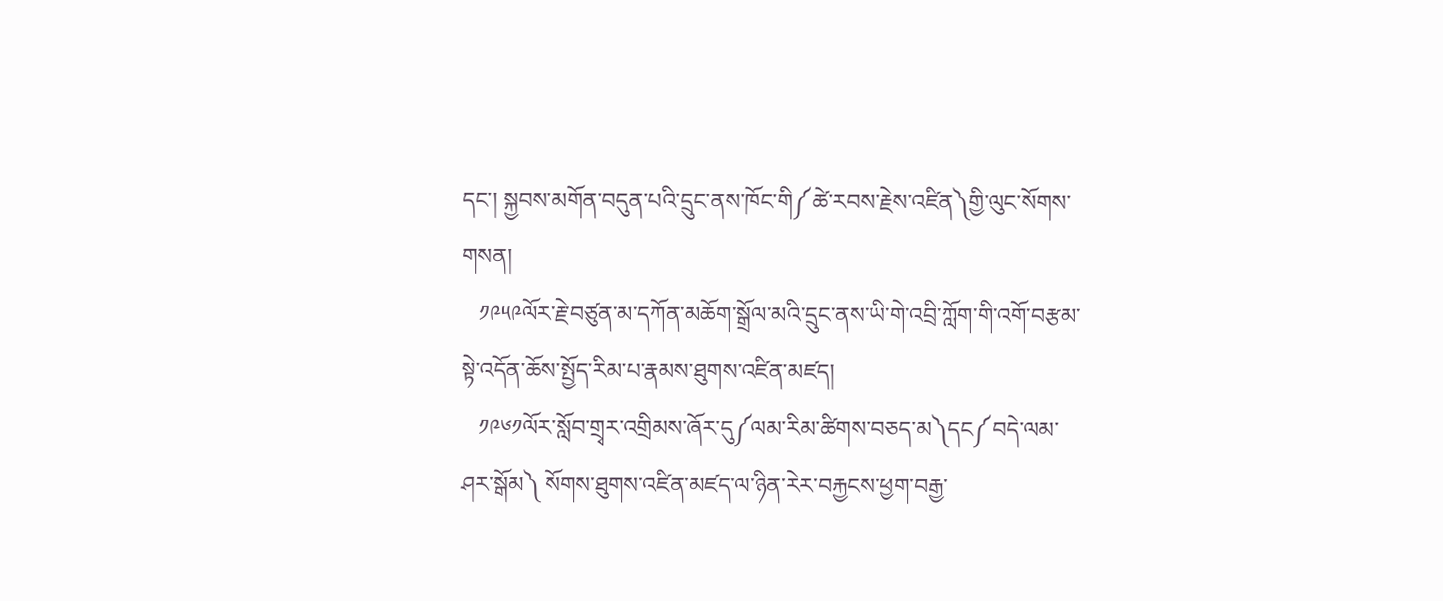དང་། སྐྱབས་མགོན་བདུན་པའི་དྲུང་ནས་ཁོང་གི༼ཚེ་རབས་རྗེས་འཛིན༽གྱི་ལུང་སོགས་གསན།
   ༡༩༥༩ལོར་རྗེ་བཙུན་མ་དཀོན་མཆོག་སྒྲོལ་མའི་དྲུང་ནས་ཡི་གེ་འབྲི་ཀློག་གི་འགོ་བརྩམ་སྟེ་འདོན་ཆོས་སྤྱོད་རིམ་པ་རྣམས་ཐུགས་འཛིན་མཛད།
   ༡༩༦༡ལོར་སློབ་གྲྭར་འགྲིམས་ཞོར་དུ༼ལམ་རིམ་ཚིགས་བཅད་མ༽དང༼བདེ་ལམ་ཤར་སྒོམ༽ སོགས་ཐུགས་འཛིན་མཛད་ལ་ཉིན་རེར་བརྐྱངས་ཕྱག་བརྒྱ་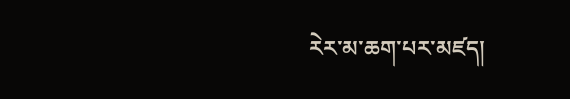རེར་མ་ཆག་པར་མཛད།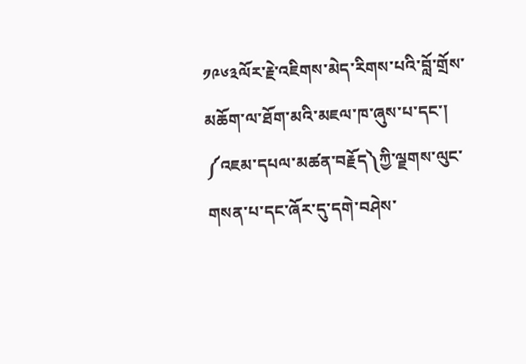༡༩༦༣ལོར་རྗེ་འཇིགས་མེད་རིགས་པའི་བློ་གྲོས་མཆོག་ལ་ཐོག་མའི་མཇལ་ཁ་ཞུས་པ་དང་། ༼འཇམ་དཔལ་མཚན་བརྗོད༽ཀྱི་ལྗགས་ལུང་གསན་པ་དང་ཞོར་དུ་དགེ་བཤེས་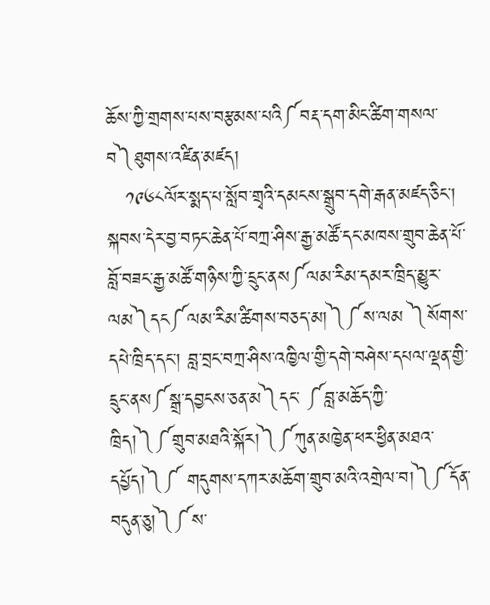ཆོས་ཀྱི་གྲགས་པས་བརྩམས་པའི༼བརྡ་དག་མིང་ཚིག་གསལ་བ༽ཐུགས་འཛིན་མཛད།
   ༡༩༦༨ལོར་སྨད་པ་སློབ་གྲྭའི་དམངས་སྒྲུབ་དགེ་རྒན་མཛད་ཅིང་། སྐབས་དེར་བྱ་བཏང་ཆེན་པོ་བཀྲ་ཤིས་རྒྱ་མཚོ་དང་མཁས་གྲུབ་ཆེན་པོ་བློ་བཟང་རྒྱ་མཚོ་གཉིས་ཀྱི་དྲུང་ནས༼ལམ་རིམ་དམར་ཁྲིད་མྱུར་ལམ༽དང༼ལམ་རིམ་ཚིགས་བཅད་མ།༽༼ས་ལམ ༽སོགས་དཔེ་ཁྲིད་དང་། བླ་བྲང་བཀྲ་ཤིས་འཁྱིལ་གྱི་དགེ་བཤེས་དཔལ་ལྡན་གྱི་དྲུང་ནས༼སྒྲ་དབྱངས་ཅན་མ༽དང་ ༼བླ་མཆོད་ཀྱི་ཁྲིད།༽༼གྲུབ་མཐའི་སྐོར།༽༼ཀུན་མཁྱེན་ཕར་ཕྱིན་མཐའ་དཔྱོད།༽༼ གདུགས་དཀར་མཆོག་གྲུབ་མའི་འགྲེལ་བ།༽༼དོན་བདུན་ཅུ།༽༼ས་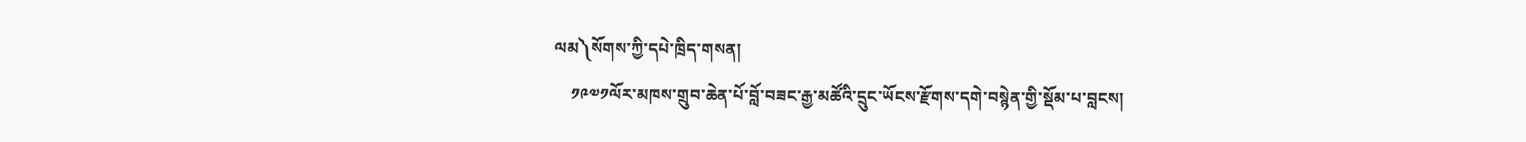ལམ༽སོགས་ཀྱི་དཔེ་ཁྲིད་གསན།
    ༡༩༧༡ལོར་མཁས་གྲུབ་ཆེན་པོ་བློ་བཟང་རྒྱ་མཚོའི་དྲུང་ཡོངས་རྫོགས་དགེ་བསྙེན་གྱི་སྡོམ་པ་བླངས།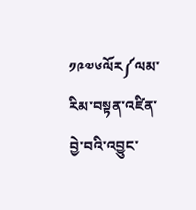༡༩༧༦ལོར༼ལམ་རིམ་བསྟན་འཛིན་བྱེ་བའི་འབྱུང་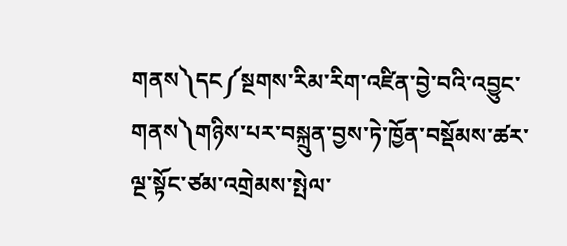གནས༽དང༼སྔགས་རིམ་རིག་འཛིན་བྱེ་བའི་འབྱུང་གནས༽གཉིས་པར་བསྐྲུན་བྱས་ཏེ་ཁྱོན་བསྡོམས་ཚར་ལྔ་སྟོང་ཙམ་འགྲེམས་སྤེལ་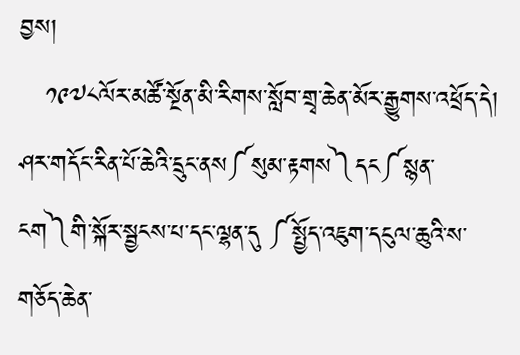བྱས།
   ༡༩༧༨ལོར་མཚོ་སྔོན་མི་རིགས་སློབ་གྲྭ་ཆེན་མོར་རྒྱུགས་འཕྲོད་དེ། ཤར་གདོང་རིན་པོ་ཆེའི་དྲུང་ནས༼སུམ་རྟགས༽དང༼སྙན་ངག༽གི་སྐོར་སྦྱངས་པ་དང་ལྷན་དུ ༼སྤྱོད་འཇུག་དངུལ་ཆུའི་ས་གཅོད་ཆེན་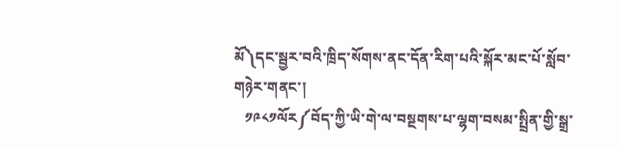མོ༽དང་སྦྱར་བའི་ཁྲིད་སོགས་ནང་དོན་རིག་པའི་སྐོར་མང་པོ་སློབ་གཉེར་གནང་།
   ༡༩༨༡ལོར༼བོད་ཀྱི་ཡི་གེ་ལ་བསྔགས་པ་ལྷག་བསམ་སྤྲིན་གྱི་སྒྲ་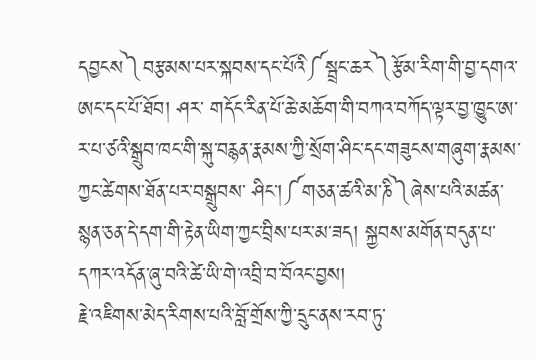དབྱངས༽བརྩམས་པར་སྐབས་དང་པོའི༼སྦྲང་ཆར༽རྩོམ་རིག་གི་བྱ་དགའ་ཨང་དང་པོ་ཐོབ། ཤར་ གདོང་རིན་པོ་ཆེ་མཆོག་གི་བཀའ་བཀོད་ལྟར་བྱ་ཁྱུང་ཨ་ར་པ་ཙའི་སྒྲུབ་ཁང་གི་སྐུ་བརྙན་རྣམས་ཀྱི་སྲོག་ཤིང་དང་གཟུངས་གཞུག་རྣམས་ཀྱང་ཚེགས་ཐོན་པར་བསྒྲུབས་ ཤིང་།༼གཅན་ཚའི་མ་ཎི༽ཞེས་པའི་མཚན་སྙན་ཅན་དེ་དག་གི་རྟེན་ཡིག་ཀྱང་བྲིས་པར་མ་ཟད། སྐྱབས་མགོན་བདུན་པ་དཀར་འདོན་ཞུ་བའི་ཚེ་ཡི་གེ་འབྲི་བ་བོའང་བྱས།
རྗེ་འཇིགས་མེད་རིགས་པའི་བློ་གྲོས་ཀྱི་དྲུང་ནས་རབ་ཏུ་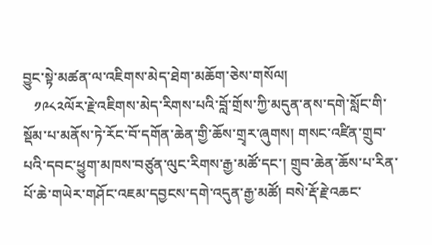བྱུང་སྟེ་མཚན་ལ་འཇིགས་མེད་ཐེག་མཆོག་ཅེས་གསོལ།
   ༡༩༨༢ལོར་རྗེ་འཇིགས་མེད་རིགས་པའི་བློ་གྲོས་ཀྱི་མདུན་ནས་དགེ་སློང་གི་སྡོམ་པ་མནོས་ཏེ་རོང་བོ་དགོན་ཆེན་གྱི་ཆོས་གྲྭར་ཞུགས། གསང་འཛིན་གྲུབ་པའི་དབང་ཕྱུག་མཁས་བཙུན་ལུང་རིགས་རྒྱ་མཚོ་དང་། གྲུབ་ཆེན་ཆོས་པ་རིན་པོ་ཆེ་གཡེར་གཤོང་འཇམ་དབྱངས་དགེ་འདུན་རྒྱ་མཚོ། བསེ་རྡོ་རྗེ་འཆང་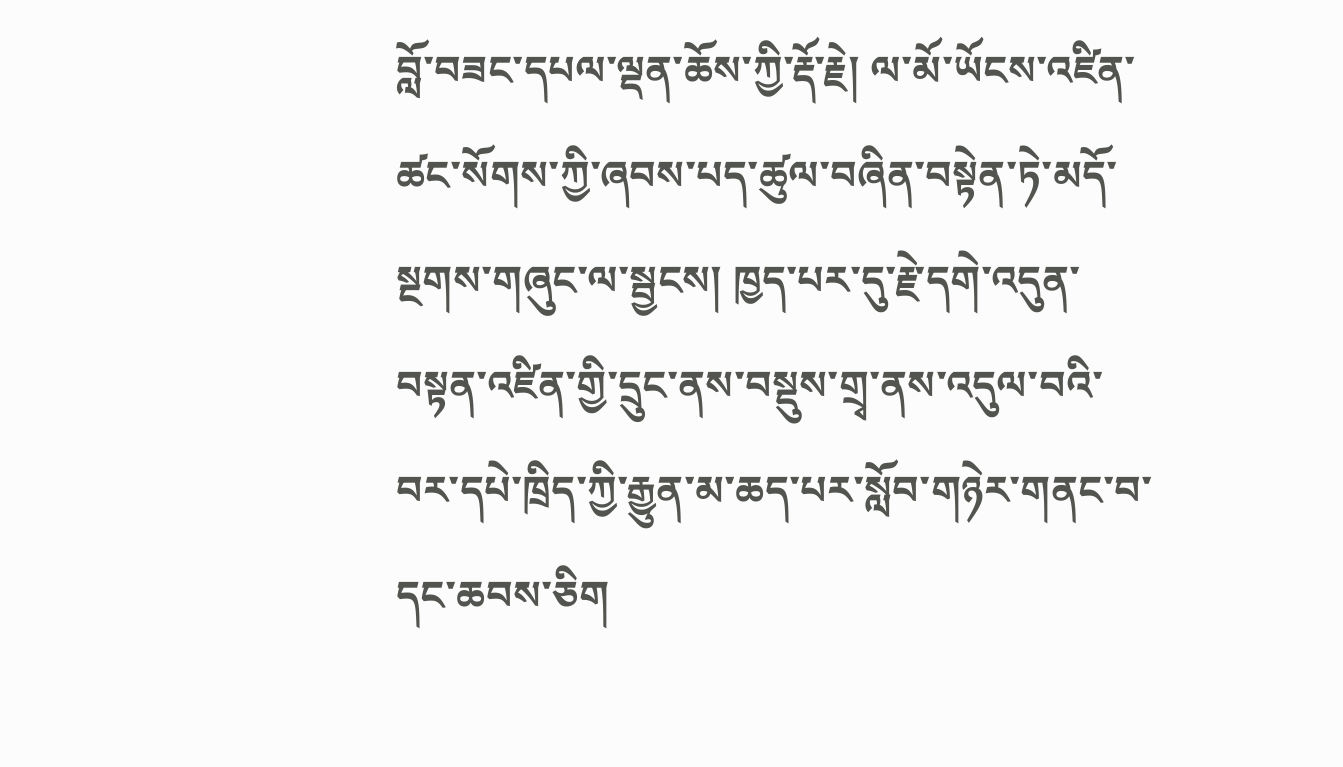བློ་བཟང་དཔལ་ལྡན་ཆོས་ཀྱི་རྡོ་རྗེ། ལ་མོ་ཡོངས་འཛིན་ཚང་སོགས་ཀྱི་ཞབས་པད་ཚུལ་བཞིན་བསྟེན་ཏེ་མདོ་སྔགས་གཞུང་ལ་སྦྱངས། ཁྱད་པར་དུ་རྗེ་དགེ་འདུན་བསྟན་འཛིན་གྱི་དྲུང་ནས་བསྡུས་གྲྭ་ནས་འདུལ་བའི་བར་དཔེ་ཁྲིད་ཀྱི་རྒྱུན་མ་ཆད་པར་སློབ་གཉེར་གནང་བ་དང་ཆབས་ཅིག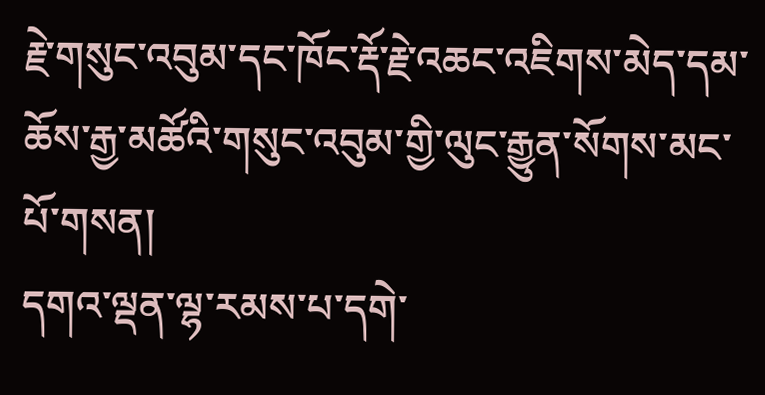རྗེ་གསུང་འབུམ་དང་ཁོང་རྡོ་རྗེ་འཆང་འཇིགས་མེད་དམ་ཆོས་རྒྱ་མཚོའི་གསུང་འབུམ་གྱི་ལུང་རྒྱུན་སོགས་མང་པོ་གསན།
དགའ་ལྡན་ལྷ་རམས་པ་དགེ་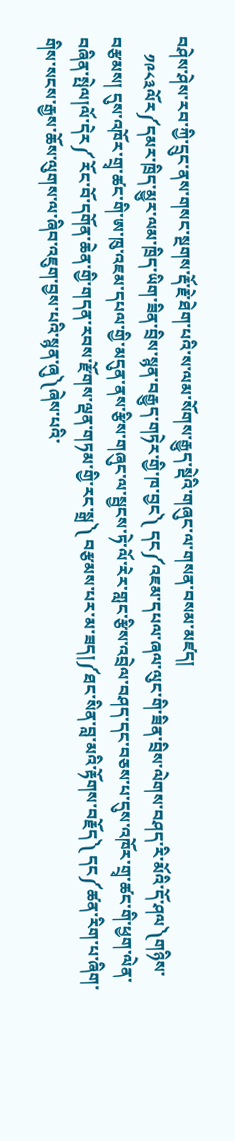བཤེས་ཤེས་རབ་ཀྱི་དྲུང་ནས་གསང་སྔགས་རྡོ་རྗེ་ཐེག་པའི་ས་ལམ་སོགས་རྒྱུད་སྡེའི་གཞུང་ལ་གསན་བསམ་མཛད།
    ༡༩༨༣ལོར༼དམར་ཁྲིད་མྱུར་ལམ་ཁྲིད་ཡིག་ཟིན་བྲིས་སྙན་བརྒྱུད་གཏེར་གྱི་ཁ་བྱང༽ དང༼འཇམ་དཔལ་ཞལ་ལུང་གི་ཟིན་བྲིས་ལེགས་བཤད་རི་མོའི་དོ་ཤལ༽གཉིས་བརྩམས། དུས་འཁོར་གྲྭ་ཚང་གི་ཨ་ཁུ་འཇམ་དཔལ་གྱི་མདུན་ནས་རྩིས་གཞུང་ལ་སྦྱངས་ཏེ་ལོ་རེར་གླང་རྩིས་འབྲེལ་བཤད་དང་བཅས་པ་དུས་འཁོར་གྲྭ་ཚང་གི་ཕྱག་ལེན་བཞིན་སྤེལ།ལོ་དེར༼ རོང་བོ་དགོན་ཆེན་གྱི་གདན་རབས་རྫོགས་ལྡན་གཏམ་གྱི་རང་སྒྲ༽ བརྩམས་པར་མ་ཟད།༼ཐང་སིན་བླ་མའི་རྟོགས་བརྗོད༽ དང༼ཚན་རིག་པ་ཞིག་གིས་སངས་རྒྱས་ཆོས་ལུགས་ལ་ཞིབ་འཇུག་བྱས་པའི་སྙན་ཞུ༽ཞེས་པའི་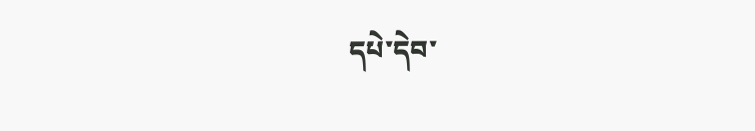དཔེ་དེབ་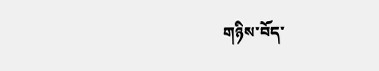གཉིས་བོད་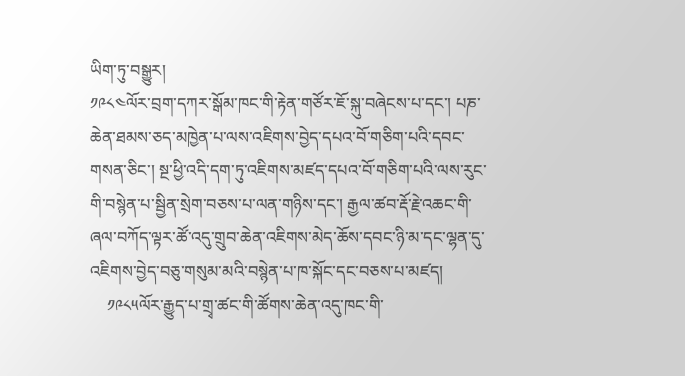ཡིག་ཏུ་བསྒྱུར།
༡༩༨༤ལོར་བྲག་དཀར་སྒོམ་ཁང་གི་རྟེན་གཙོར་ཇོ་སྐུ་བཞེངས་པ་དང་། པཎ་ཆེན་ཐམས་ཅད་མཁྱེན་པ་ལས་འཇིགས་བྱེད་དཔའ་བོ་གཅིག་པའི་དབང་གསན་ཅིང་། སྔ་ཕྱི་འདི་དག་ཏུ་འཇིགས་མཛད་དཔའ་བོ་གཅིག་པའི་ལས་རུང་གི་བསྙེན་པ་སྦྱིན་སྲེག་བཅས་པ་ལན་གཉིས་དང་། རྒྱལ་ཚབ་རྡོ་རྗེ་འཆང་གི་ཞལ་བཀོད་ལྟར་ཚོ་འདུ་གྲུབ་ཆེན་འཇིགས་མེད་ཆོས་དབང་ཉི་མ་དང་ལྷན་དུ་འཇིགས་བྱེད་བཅུ་གསུམ་མའི་བསྙེན་པ་ཁ་སྐོང་དང་བཅས་པ་མཛད།
    ༡༩༨༥ལོར་རྒྱུད་པ་གྲྭ་ཚང་གི་ཚོགས་ཆེན་འདུ་ཁང་གི་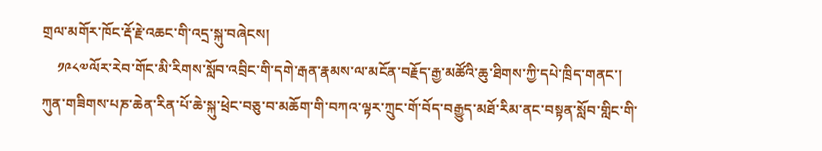གྲལ་མགོར་ཁོང་རྡོ་རྗེ་འཆང་གི་འདྲ་སྐུ་བཞེངས།
    ༡༩༨༧ལོར་རེབ་གོང་མི་རིགས་སློབ་འབྲིང་གི་དགེ་རྒན་རྣམས་ལ་མངོན་བརྗོད་རྒྱ་མཚོའི་ཆུ་ཐིགས་ཀྱི་དཔེ་ཁྲིད་གནང་། ཀུན་གཟིགས་པཎ་ཆེན་རིན་པོ་ཆེ་སྐུ་ཕྲེང་བཅུ་བ་མཆོག་གི་བཀའ་ལྟར་ཀྲུང་གོ་བོད་བརྒྱུད་མཐོ་རིམ་ནང་བསྟན་སློབ་གླིང་གི་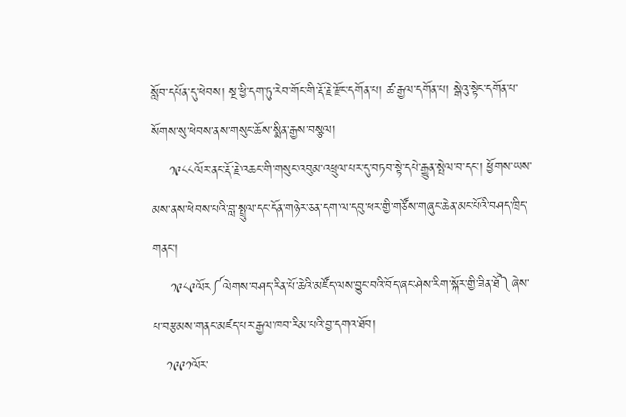སློབ་དཔོན་དུ་ཕེབས། སྔ་ཕྱི་དག་ཏུ་རེབ་གོང་གི་རྡོ་རྗེ་རྫོང་དགོན་པ། ཚ་རྒྱལ་དགོན་པ། སྒེའུ་སྟེང་དགོན་པ་སོགས་སུ་ཕེབས་ནས་གསུང་ཆོས་སྨིན་རྒྱས་བསྩལ།
    ༡༩༨༨ལོར་ནང་རྡོ་རྗེ་འཆང་གི་གསུང་འབུམ་འཕྲུལ་པར་དུ་བཏབ་སྟེ་དཔེ་རྒྱུན་སྤེལ་བ་དང་། ཕྱོགས་ཡས་མས་ནས་ཕེབས་པའི་བླ་སྤྲུལ་དང་དོན་གཉེར་ཅན་དག་ལ་དབུ་ཕར་གྱི་གཙོས་གཞུང་ཆེན་མང་པོའི་བཤད་ཁྲིད་གནང་།
    ༡༩༨༩ལོར༼ལེགས་བཤད་རིན་པོ་ཆེའི་མཛོད་ལས་བྱུང་བའི་བོད་ཞང་ཤེས་རིག་སྐོར་གྱི་ཟིན་ཐོ༽ཞེས་པ་བརྩམས་གནང་མཛད་པར་རྒྱལ་ཁབ་རིམ་པའི་བྱ་དགའ་ཐོབ།
   ༡༩༩༡ལོར་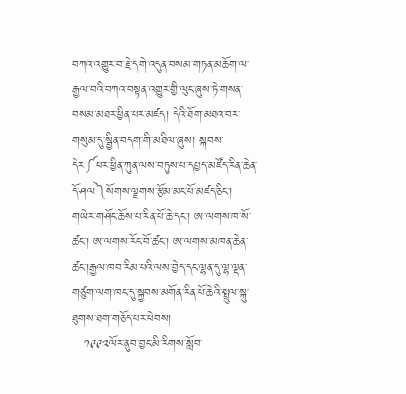བཀའ་འགྱུར་བ་རྗེ་དགེ་འདུན་བསམ་གཏན་མཆོག་ལ་རྒྱལ་བའི་བཀའ་བསྟན་འགྱུར་གྱི་ལུང་ཞུས་ཏེ་གསན་བསམ་མཐར་ཕྱིན་པར་མཛད། དེའི་ཐོག་མཐའ་བར་གསུམ་དུ་སྦྱིན་བདག་གི་མཐིལ་ཞུས། སྐབས་དེར༼ཕར་ཕྱིན་ཀུན་ལས་བཏུས་པ་དཔྱད་མཛོད་རིན་ཆེན་དོ་ཤལ༽སོགས་ལྗགས་རྩོམ་མང་པོ་མཛད་ཅིང་། གཡེར་གཤོང་ཆོས་པ་རིན་པོ་ཆེ་དང་། ཨ་ལགས་ཁ་སོ་ཚང་། ཨ་ལགས་རོང་བོ་ཚང་། ཨ་ལགས་མཁན་ཆེན་ཚང་།རྒྱལ་ཁབ་རིམ་པའི་ལས་བྱེད་དང་ལྷན་དུ་ལྷ་ལྡན་གཙུག་ལག་ཁང་དུ་སྐྱབས་མགོན་རིན་པོ་ཆེའི་སྤྲུལ་སྐུ་ཐུགས་ཐག་གཅོད་པར་ཕེབས།
   ༡༩༩༢ལོར་ནུབ་བྱང་མི་རིགས་སློབ་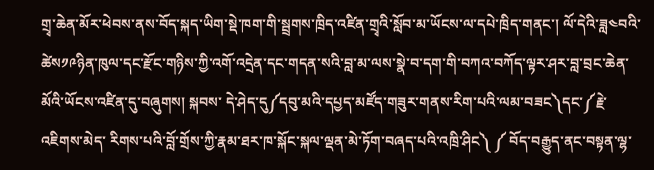གྲྭ་ཆེན་མོར་ཕེབས་ནས་བོད་སྐད་ཡིག་སྡེ་ཁག་གི་སྦྲགས་ཁྲིད་འཛིན་གྲྭའི་སློབ་མ་ཡོངས་ལ་དཔེ་ཁྲིད་གནང་། ལོ་དེའི་ཟླ༤བའི་ཚེས༡༩ཉིན་ཁུལ་དང་རྫོང་གཉིས་ཀྱི་འགོ་འདྲེན་དང་གདན་སའི་བླ་མ་ལས་སྣེ་བ་དག་གི་བཀའ་བཀོད་ལྟར་ཤར་བླ་བྲང་ཆེན་མོའི་ཡོངས་འཛིན་དུ་བཞུགས། སྐབས་ དེ་ཤེད་དུ༼དབུ་མའི་དཔྱད་མཛོད་གཟུར་གནས་རིག་པའི་ལམ་བཟང༽དང་༼རྗེ་འཇིགས་མེད་ རིགས་པའི་བློ་གྲོས་ཀྱི་རྣམ་ཐར་ཁ་སྐོང་སྐལ་ལྡན་མེ་ཏོག་བཞད་པའི་འཁྲི་ཤིང༽ ༼ བོད་བརྒྱུད་ནང་བསྟན་ལྷ་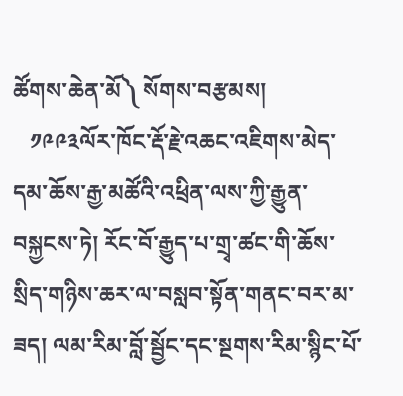ཚོགས་ཆེན་མོ༽ སོགས་བརྩམས།
   ༡༩༩༣ལོར་ཁོང་རྡོ་རྗེ་འཆང་འཇིགས་མེད་དམ་ཆོས་རྒྱ་མཚོའི་འཕྲིན་ལས་ཀྱི་རྒྱུན་བསྐྱངས་ཏེ། རོང་བོ་རྒྱུད་པ་གྲྭ་ཚང་གི་ཆོས་སྲིད་གཉིས་ཆར་ལ་བསླབ་སྟོན་གནང་བར་མ་ཟད། ལམ་རིམ་བློ་སྦྱོང་དང་སྔགས་རིམ་སྙིང་པོ་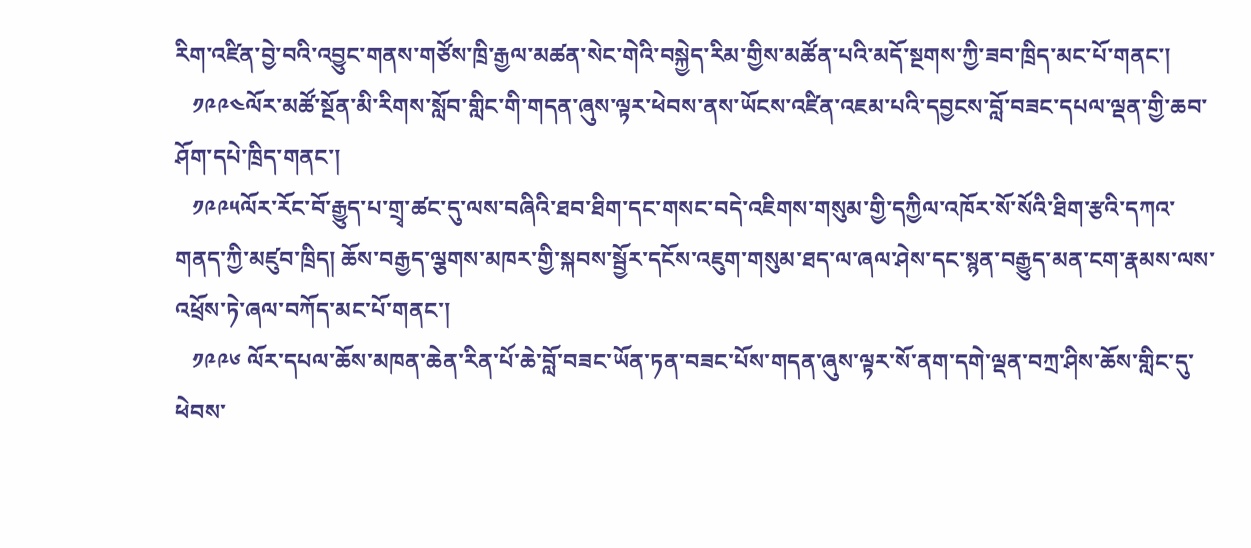རིག་འཛིན་བྱེ་བའི་འབྱུང་གནས་གཙོས་ཁྲི་རྒྱལ་མཚན་སེང་གེའི་བསྐྱེད་རིམ་གྱིས་མཚོན་པའི་མདོ་སྔགས་ཀྱི་ཟབ་ཁྲིད་མང་པོ་གནང་།
   ༡༩༩༤ལོར་མཚོ་སྔོན་མི་རིགས་སློབ་གླིང་གི་གདན་ཞུས་ལྟར་ཕེབས་ནས་ཡོངས་འཛིན་འཇམ་པའི་དབྱངས་བློ་བཟང་དཔལ་ལྡན་གྱི་ཆབ་ཤོག་དཔེ་ཁྲིད་གནང་།
   ༡༩༩༥ལོར་རོང་བོ་རྒྱུད་པ་གྲྭ་ཚང་དུ་ལས་བཞིའི་ཐབ་ཐིག་དང་གསང་བདེ་འཇིགས་གསུམ་གྱི་དཀྱིལ་འཁོར་སོ་སོའི་ཐིག་རྩའི་དཀའ་གནད་ཀྱི་མཛུབ་ཁྲིད། ཆོས་བརྒྱད་ལྕགས་མཁར་གྱི་སྐབས་སྦྱོར་དངོས་འཇུག་གསུམ་ཐད་ལ་ཞལ་ཤེས་དང་སྙན་བརྒྱུད་མན་ངག་རྣམས་ལས་འཕྲོས་ཏེ་ཞལ་བཀོད་མང་པོ་གནང་།
   ༡༩༩༦ ལོར་དཔལ་ཆོས་མཁན་ཆེན་རིན་པོ་ཆེ་བློ་བཟང་ཡོན་ཏན་བཟང་པོས་གདན་ཞུས་ལྟར་སོ་ནག་དགེ་ལྡན་བཀྲ་ཤིས་ཆོས་གླིང་དུ་ཕེབས་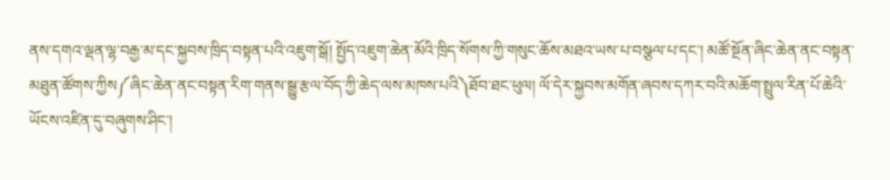ནས་དགའ་ལྡན་ལྷ་བརྒྱ་མ་དང་སྐྱབས་ཁྲིད་བསྟན་པའི་འཇུག་སྒོ། སྤྱོད་འཇུག་ཆེན་མོའི་ཁྲིད་སོགས་ཀྱི་གསུང་ཆོས་མཐའ་ཡས་པ་བསྩལ་པ་དང་། མཚོ་སྔོན་ཞིང་ཆེན་ནང་བསྟན་མཐུན་ཚོགས་ཀྱིས༼ཞིང་ཆེན་ནང་བསྟན་རིག་གནས་སྒྱུ་རྩལ་བོད་ཀྱི་ཆེད་ལས་མཁས་པའི༽ཐོབ་ཐང་ཕུལ། ལོ་དེར་སྐྱབས་མགོན་ཞབས་དཀར་བའི་མཆོག་སྤྲུལ་རིན་པོ་ཆེའི་ཡོངས་འཛིན་དུ་བཞུགས་ཤིང་།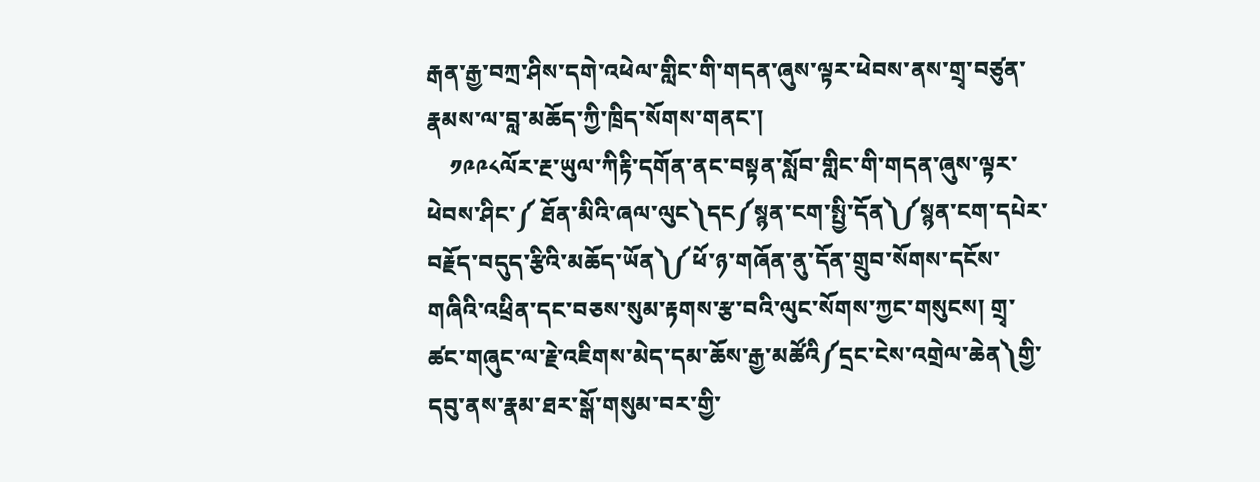རྒན་རྒྱ་བཀྲ་ཤིས་དགེ་འཕེལ་གླིང་གི་གདན་ཞུས་ལྟར་ཕེབས་ནས་གྲྭ་བཙུན་རྣམས་ལ་བླ་མཆོད་ཀྱི་ཁྲིད་སོགས་གནང་།
    ༡༩༩༨ལོར་རྔ་ཡུལ་ཀིརྟི་དགོན་ནང་བསྟན་སློབ་གླིང་གི་གདན་ཞུས་ལྟར་ཕེབས་ཤིང་༼ ཐོན་མིའི་ཞལ་ལུང༽དང༼སྙན་ངག་སྤྱི་དོན༽༼སྙན་ངག་དཔེར་བརྗོད་བདུད་རྩིའི་མཆོད་ཡོན༽༼ཕོ་ཉ་གཞོན་ནུ་དོན་གྲུབ་སོགས་དངོས་གཞིའི་འཕྲིན་དང་བཅས་སུམ་རྟགས་རྩ་བའི་ལུང་སོགས་ཀྱང་གསུངས། གྲྭ་ཚང་གཞུང་ལ་རྗེ་འཇིགས་མེད་དམ་ཆོས་རྒྱ་མཚོའི༼དྲང་ངེས་འགྲེལ་ཆེན༽གྱི་དབུ་ནས་རྣམ་ཐར་སྒོ་གསུམ་བར་གྱི་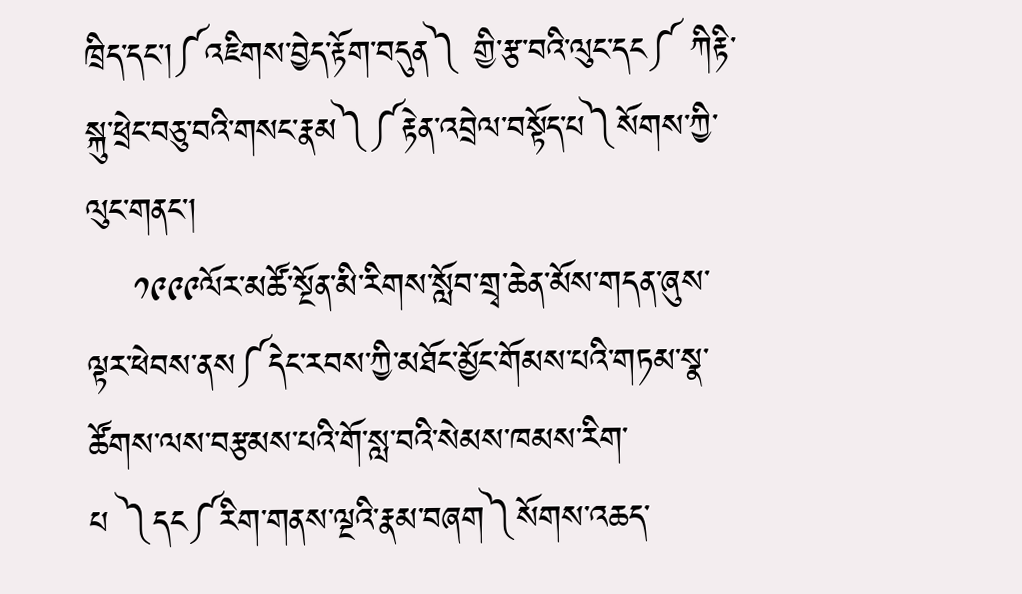ཁྲིད་དང་།༼འཇིགས་བྱེད་རྟོག་བདུན༽ གྱི་རྩ་བའི་ལུང་དང༼ ཀིརྟི་སྐུ་ཕྲེང་བཅུ་བའི་གསང་རྣམ༽༼རྟེན་འབྲེལ་བསྟོད་པ༽སོགས་ཀྱི་ལུང་གནང་།
    ༡༩༩༩ལོར་མཚོ་སྔོན་མི་རིགས་སློབ་གྲྭ་ཆེན་མོས་གདན་ཞུས་ལྟར་ཕེབས་ནས༼དེང་རབས་ཀྱི་མཐོང་མྱོང་གོམས་པའི་གཏམ་སྣ་ཚོགས་ལས་བརྩམས་པའི་གོ་སླ་བའི་སེམས་ཁམས་རིག་པ ༽དང༼རིག་གནས་ལྔའི་རྣམ་བཞག༽སོགས་འཆད་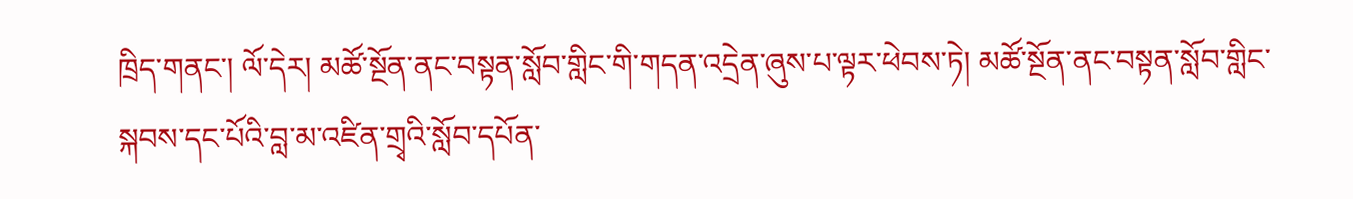ཁྲིད་གནང་། ལོ་དེར། མཚོ་སྔོན་ནང་བསྟན་སློབ་གླིང་གི་གདན་འདྲེན་ཞུས་པ་ལྟར་ཕེབས་ཏེ། མཚོ་སྔོན་ནང་བསྟན་སློབ་གླིང་སྐབས་དང་པོའི་བླ་མ་འཛིན་གྲྭའི་སློབ་དཔོན་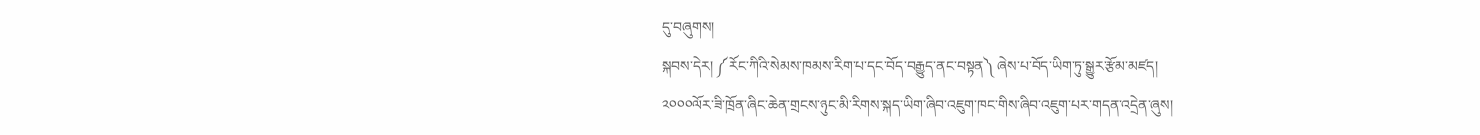དུ་བཞུགས།
སྐབས་དེར། ༼རོང་ཀིའི་སེམས་ཁམས་རིག་པ་དང་བོད་བརྒྱུད་ནང་བསྟན༽ ཞེས་པ་བོད་ཡིག་ཏུ་སྒྱུར་རྩོམ་མཛད།
༢༠༠༠ལོར་ཟི་ཁྲོན་ཞིང་ཆེན་གྲངས་ཉུང་མི་རིགས་སྐད་ཡིག་ཞིབ་འཇུག་ཁང་གིས་ཞིབ་འཇུག་པར་གདན་འདྲེན་ཞུས།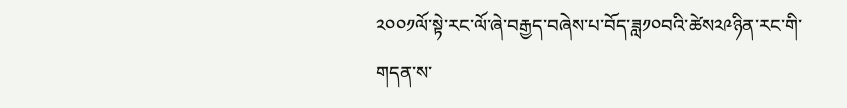༢༠༠༡ལོ་སྟེ་རང་ལོ་ཞེ་བརྒྱད་བཞེས་པ་བོད་ཟླ༡༠བའི་ཚེས༢༩ཉིན་རང་གི་གདན་ས་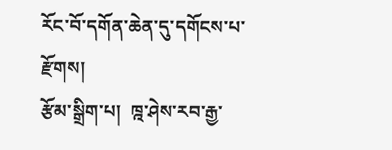རོང་བོ་དགོན་ཆེན་དུ་དགོངས་པ་རྫོགས།
རྩོམ་སྒྲིག་པ།  ཁྰ་ཤེས་རབ་རྒྱ་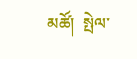མཚོ།  སྤེལ་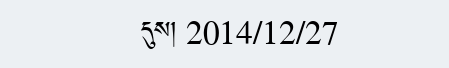དུས། 2014/12/27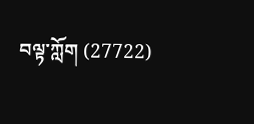བལྟ་ཀློག (27722)